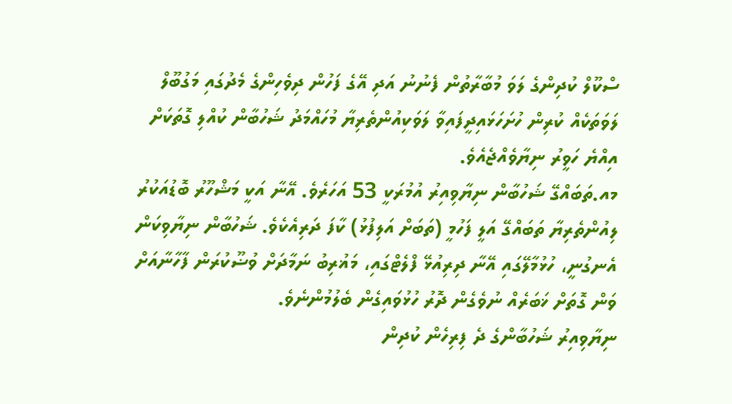ސްކޫލް ކުދިންގެ ލަވަ މުބާރާތުން ފެނުނު އަދި އޭގެ ފަހުން ދިވެހިންގެ މެދުގައި މަގުބޫލް ލަވަތަކެއް ކުރިން ހުށަހަޅައިދީފައިވާ ލަވަކިއުންތެރިޔާ މުހައްމަދު ޝަހުބާން ކުއްލި ގޮތަކަށް އިއްޔެ ހަވީރު ނިޔާވެއްޖެއެވެ.
މއ.ތަބައްގޭ ޝަހުބާން ނިޔާވިއިރު އުމުރަކީ 53 އަހަރެވެ. އޭނާ އަކީ މަޝްހޫރު ބޮޑުއަކުރު ލިއުންތެރިޔާ ތަބައްގޭ އަލީ ފަހުމީ (ތަބަށް އަލިފުޅު) ކާފަ ދަރިއެކެވެ. ޝަހުބާން ނިޔާވިކަން އެނގުނީ، ހުޅުމާލޭގައި އޭނާ ދިރިއުޅޭ ފްލެޓްގައި، މަޣުރިބު ނަމާދަށް ވުޟޫކުރަން ފާހާނާއަށް ވަން ގޮތަށް ޚަބަރެއް ނުވެގެން ދޮރު ހުޅުވައިގެން ބެލުމުންނެވެ.
ނިޔާވިއިރު ޝަހުބާންގެ ދެ ފިރިހެން ކުދިން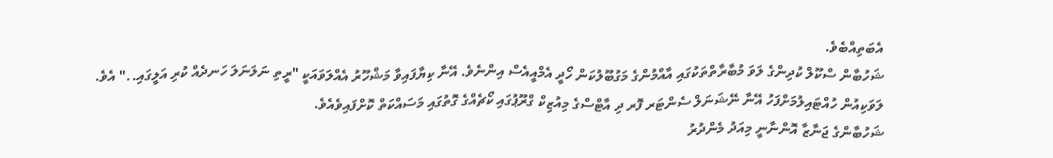އެބަތިއްބެވެ.
ޝަހުބާން ސްކޫލް ކުދިންގެ ލަވަ މުބާރާތްތަކުގައި އާއްމުންގެ މަގުބޫލުކަން ހޯދީ އެމްއީއެސް އިންނެވެ. އޭނާ ކިޔާފައިވާ މަޝްހޫރު އެއްލަވައަކީ "ރީތި ނަލަނަލަ ހަނދެއް ކުރި އަލީގައި.." އެވެ.
ލަވަކިއުން ހުއްޓައިލުމަށްފަހު އޭނާ ނޭޝަނަލް ސެންޓަރ ފޮރ ދި އާޓްސްގެ މިއުޒިކް ގްރޫޕުގައި ކޯޗެއްގެ ގޮތުގައި މަސައްކަތް ކޮށްފައިވެއެވެ.
ޝަހުބާންގެ ޖަނާޒާ އޮންނާނީ މިއަދު މެންދުރު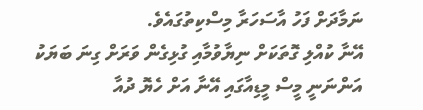ނަމާދަށް ފަހު އާސަހަރާ މިސްކިތުގައެވެ.
އޭނާ ކުއްލި ގޮތަކަށް ނިޔާވުމާއި ގުޅިގެން ވަރަށް ގިނަ ބަޔަކު އަންނަނީ މީސް މީޑިއާގައި އޭނާ އަށް ހެޔޮ ދުއާ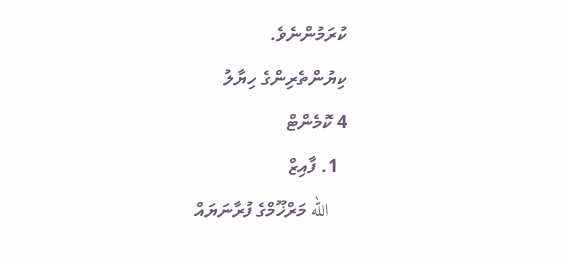ކުރަމުންނެވެ.
ކިޔުންތެރިންގެ ހިޔާލު
4 ކޮމެންޓް
  1. ފާއިޒް
    الله މަރްޚޫމްގެ ފުރާނަޔައް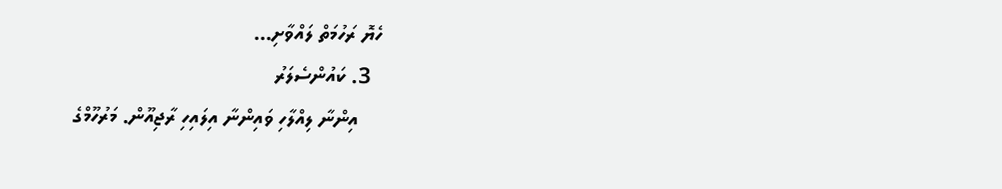ހެޔޮ ރަހުމަތް ލައްވާށި...
  3. ކައުންސެލަރު
    އިންނާ ލިއްލާހި ވައިންނާ އިލައިހި ރާޖިއޫން. މަރުހޫމްގެ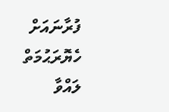ފުރާނައަށް ހެޔޮރަޙުމަތް ލައްވާ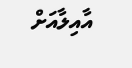އާއިލާއަށް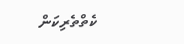ކެތްތެރިކަން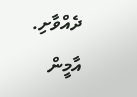ދެއްވާށި. އާމީން